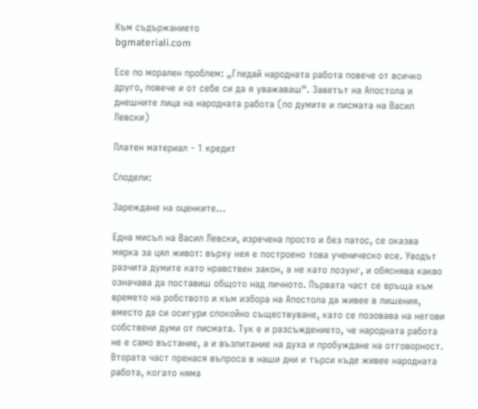Към съдържанието
bgmateriali.com

Есе по морален проблем: „Гледай народната работа повече от всичко друго, повече и от себе си да я уважаваш“. Заветът на Апостола и днешните лица на народната работа (по думите и писмата на Васил Левски)

Платен материал - 1 кредит

Сподели:

Зареждане на оценките…

Една мисъл на Васил Левски, изречена просто и без патос, се оказва мярка за цял живот: върху нея е построено това ученическо есе. Уводът разчита думите като нравствен закон, а не като лозунг, и обяснява какво означава да поставиш общото над личното. Първата част се връща към времето на робството и към избора на Апостола да живее в лишения, вместо да си осигури спокойно съществуване, като се позовава на негови собствени думи от писмата. Тук е и разсъждението, че народната работа не е само въстание, а и възпитание на духа и пробуждане на отговорност. Втората част пренася въпроса в наши дни и търси къде живее народната работа, когато няма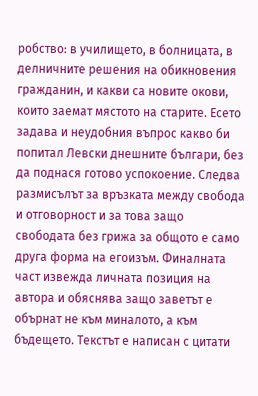робство: в училището, в болницата, в делничните решения на обикновения гражданин, и какви са новите окови, които заемат мястото на старите. Есето задава и неудобния въпрос какво би попитал Левски днешните българи, без да поднася готово успокоение. Следва размисълът за връзката между свобода и отговорност и за това защо свободата без грижа за общото е само друга форма на егоизъм. Финалната част извежда личната позиция на автора и обяснява защо заветът е обърнат не към миналото, а към бъдещето. Текстът е написан с цитати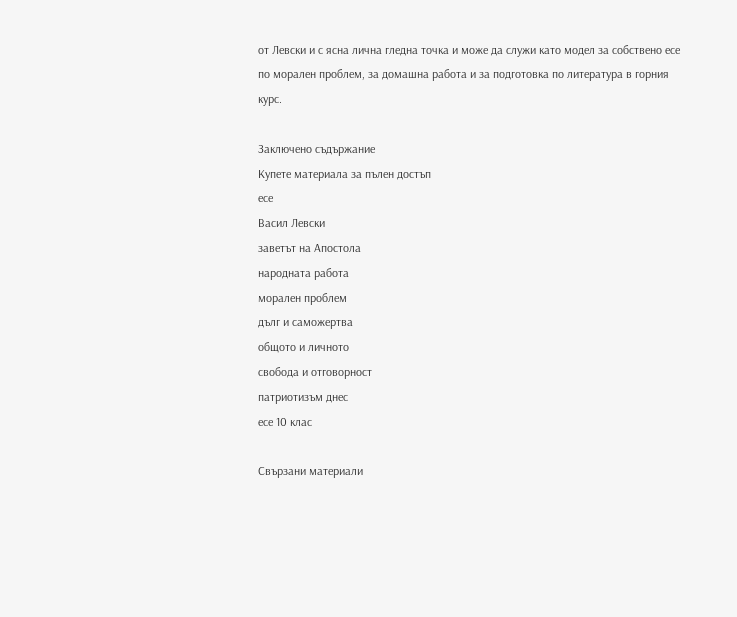от Левски и с ясна лична гледна точка и може да служи като модел за собствено есе по морален проблем, за домашна работа и за подготовка по литература в горния курс.

Заключено съдържание
Купете материала за пълен достъп
есе
Васил Левски
заветът на Апостола
народната работа
морален проблем
дълг и саможертва
общото и личното
свобода и отговорност
патриотизъм днес
есе 10 клас

Свързани материали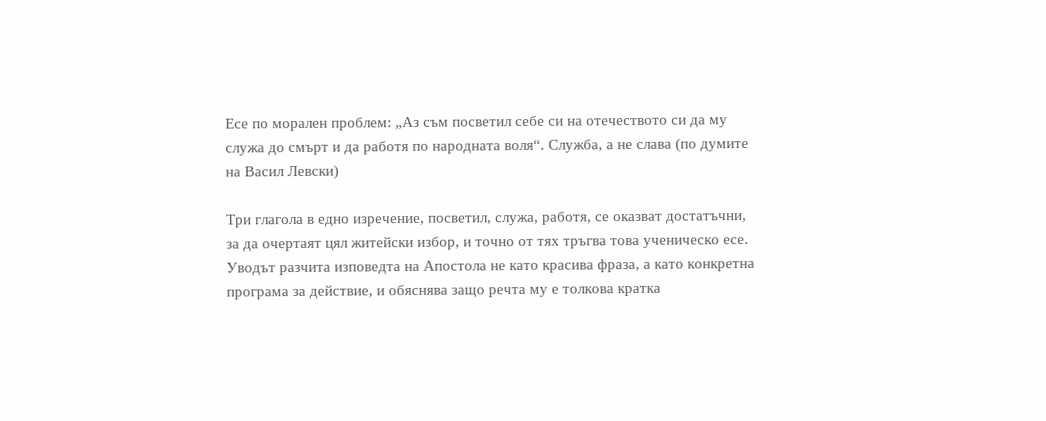Есе по морален проблем: „Аз съм посветил себе си на отечеството си да му служа до смърт и да работя по народната воля“. Служба, а не слава (по думите на Васил Левски)

Три глагола в едно изречение, посветил, служа, работя, се оказват достатъчни, за да очертаят цял житейски избор, и точно от тях тръгва това ученическо есе. Уводът разчита изповедта на Апостола не като красива фраза, а като конкретна програма за действие, и обяснява защо речта му е толкова кратка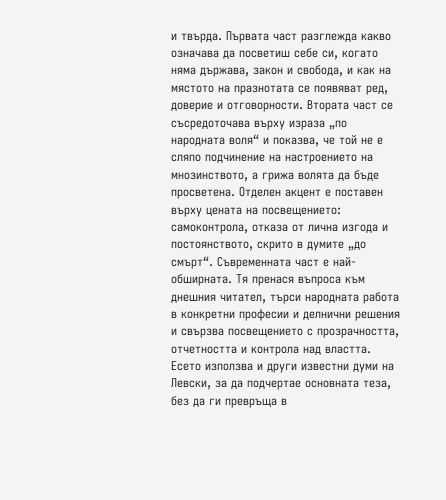и твърда. Първата част разглежда какво означава да посветиш себе си, когато няма държава, закон и свобода, и как на мястото на празнотата се появяват ред, доверие и отговорности. Втората част се съсредоточава върху израза „по народната воля“ и показва, че той не е сляпо подчинение на настроението на мнозинството, а грижа волята да бъде просветена. Отделен акцент е поставен върху цената на посвещението: самоконтрола, отказа от лична изгода и постоянството, скрито в думите „до смърт“. Съвременната част е най-обширната. Тя пренася въпроса към днешния читател, търси народната работа в конкретни професии и делнични решения и свързва посвещението с прозрачността, отчетността и контрола над властта. Есето използва и други известни думи на Левски, за да подчертае основната теза, без да ги превръща в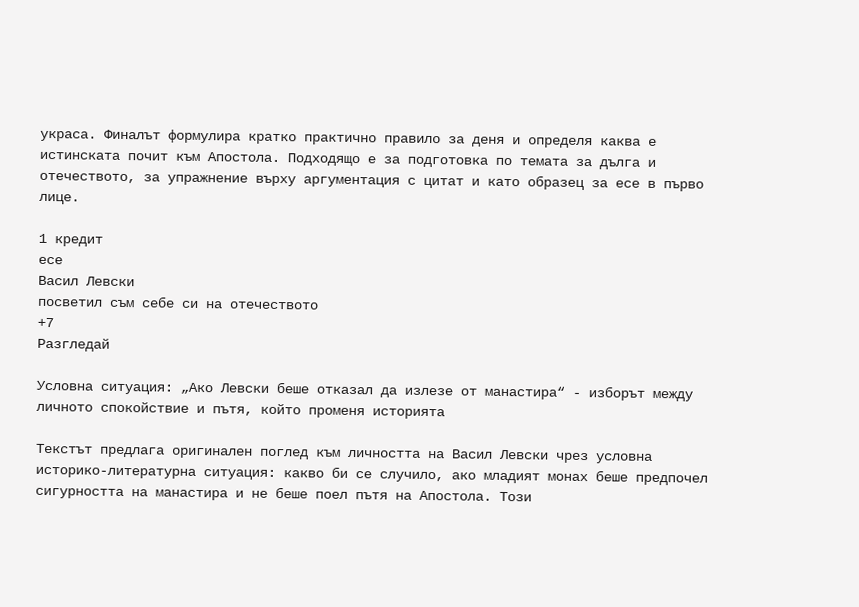украса. Финалът формулира кратко практично правило за деня и определя каква е истинската почит към Апостола. Подходящо е за подготовка по темата за дълга и отечеството, за упражнение върху аргументация с цитат и като образец за есе в първо лице.

1 кредит
есе
Васил Левски
посветил съм себе си на отечеството
+7
Разгледай

Условна ситуация: „Ако Левски беше отказал да излезе от манастира“ - изборът между личното спокойствие и пътя, който променя историята

Текстът предлага оригинален поглед към личността на Васил Левски чрез условна историко-литературна ситуация: какво би се случило, ако младият монах беше предпочел сигурността на манастира и не беше поел пътя на Апостола. Този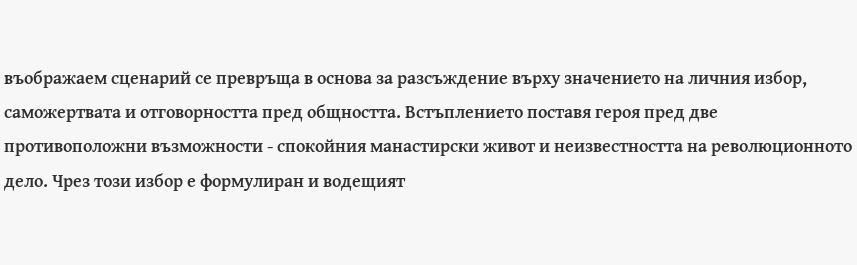въображаем сценарий се превръща в основа за разсъждение върху значението на личния избор, саможертвата и отговорността пред общността. Встъплението поставя героя пред две противоположни възможности - спокойния манастирски живот и неизвестността на революционното дело. Чрез този избор е формулиран и водещият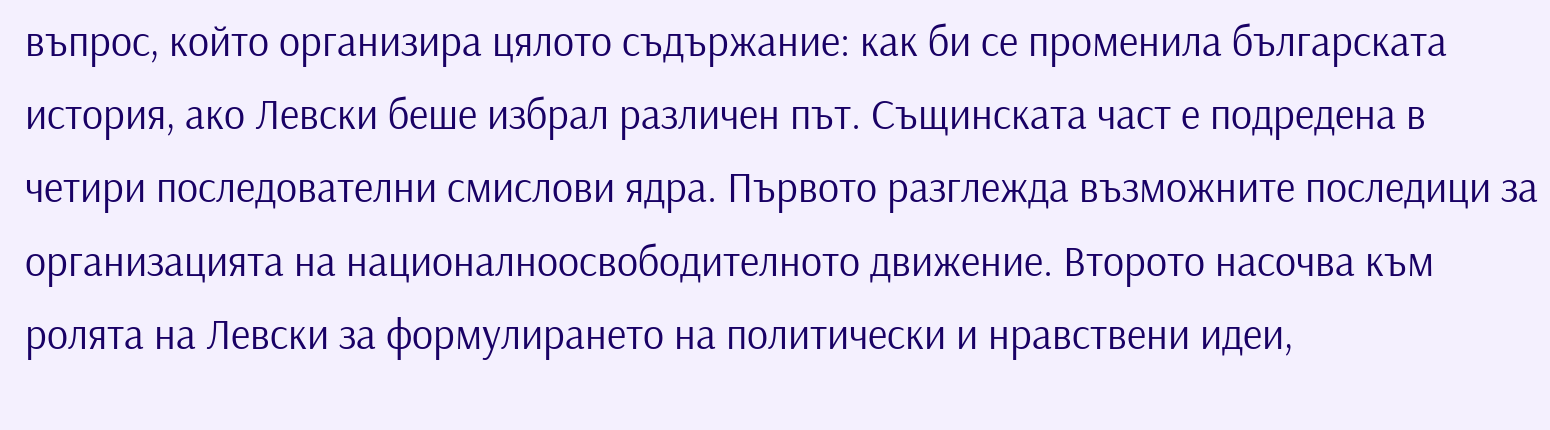въпрос, който организира цялото съдържание: как би се променила българската история, ако Левски беше избрал различен път. Същинската част е подредена в четири последователни смислови ядра. Първото разглежда възможните последици за организацията на националноосвободителното движение. Второто насочва към ролята на Левски за формулирането на политически и нравствени идеи,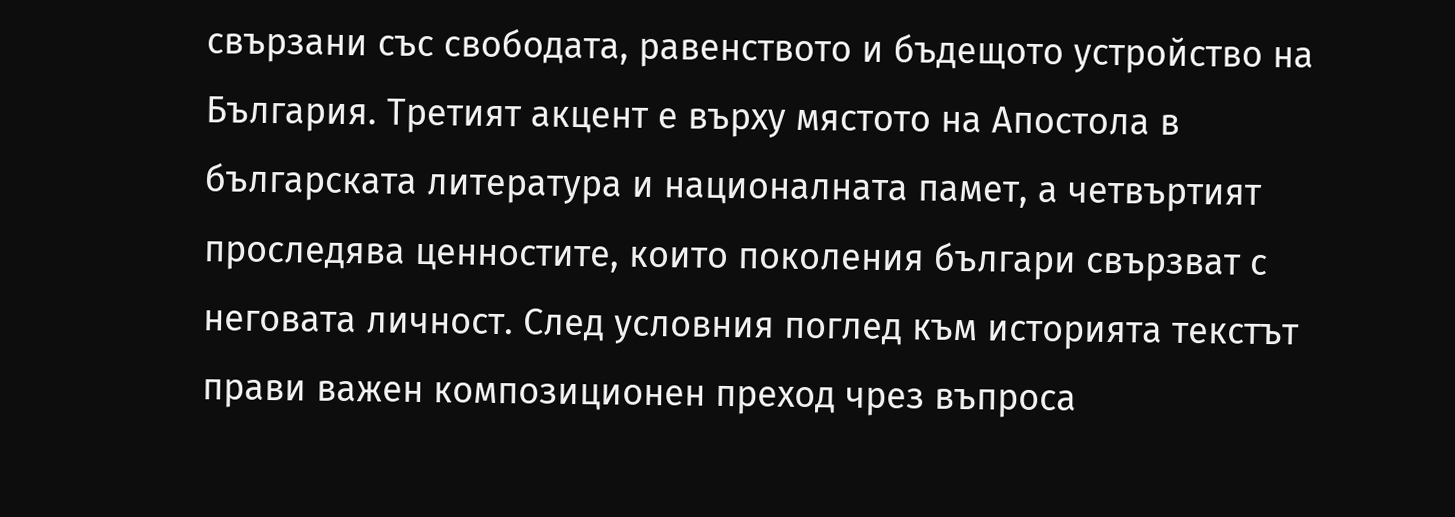свързани със свободата, равенството и бъдещото устройство на България. Третият акцент е върху мястото на Апостола в българската литература и националната памет, а четвъртият проследява ценностите, които поколения българи свързват с неговата личност. След условния поглед към историята текстът прави важен композиционен преход чрез въпроса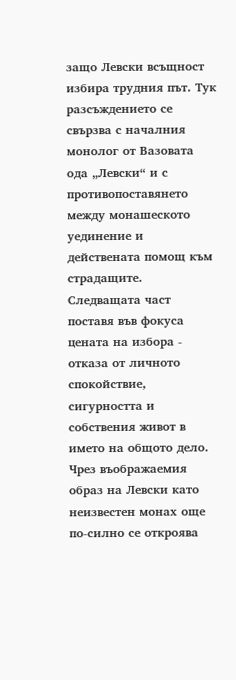защо Левски всъщност избира трудния път. Тук разсъждението се свързва с началния монолог от Вазовата ода „Левски“ и с противопоставянето между монашеското уединение и действената помощ към страдащите. Следващата част поставя във фокуса цената на избора - отказа от личното спокойствие, сигурността и собствения живот в името на общото дело. Чрез въображаемия образ на Левски като неизвестен монах още по-силно се откроява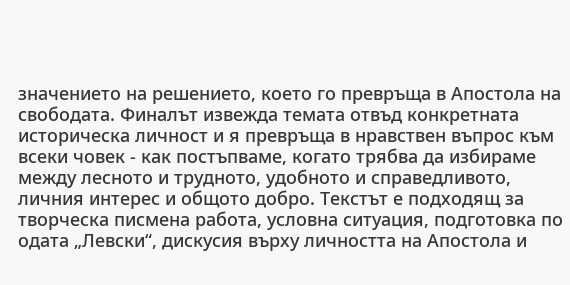значението на решението, което го превръща в Апостола на свободата. Финалът извежда темата отвъд конкретната историческа личност и я превръща в нравствен въпрос към всеки човек - как постъпваме, когато трябва да избираме между лесното и трудното, удобното и справедливото, личния интерес и общото добро. Текстът е подходящ за творческа писмена работа, условна ситуация, подготовка по одата „Левски“, дискусия върху личността на Апостола и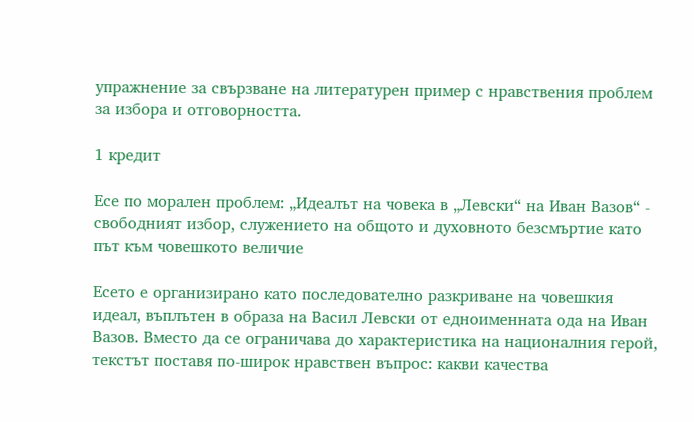упражнение за свързване на литературен пример с нравствения проблем за избора и отговорността.

1 кредит

Есе по морален проблем: „Идеалът на човека в „Левски“ на Иван Вазов“ - свободният избор, служението на общото и духовното безсмъртие като път към човешкото величие

Есето е организирано като последователно разкриване на човешкия идеал, въплътен в образа на Васил Левски от едноименната ода на Иван Вазов. Вместо да се ограничава до характеристика на националния герой, текстът поставя по-широк нравствен въпрос: какви качества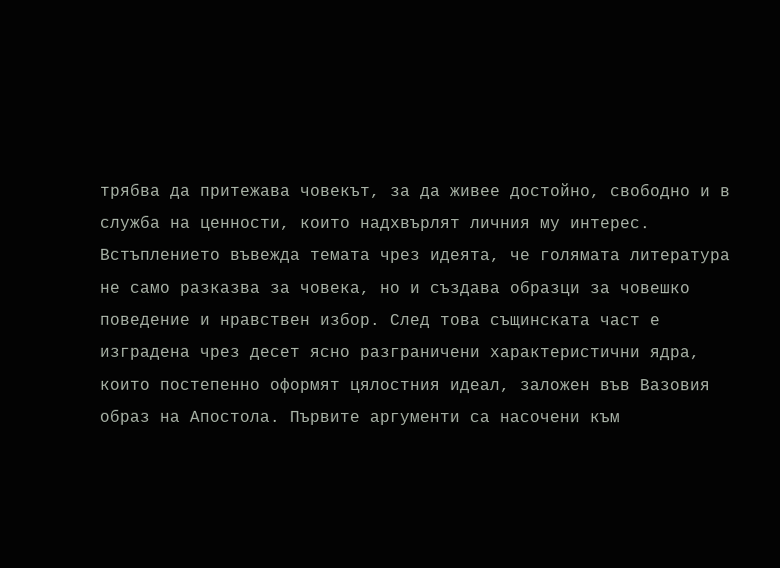трябва да притежава човекът, за да живее достойно, свободно и в служба на ценности, които надхвърлят личния му интерес. Встъплението въвежда темата чрез идеята, че голямата литература не само разказва за човека, но и създава образци за човешко поведение и нравствен избор. След това същинската част е изградена чрез десет ясно разграничени характеристични ядра, които постепенно оформят цялостния идеал, заложен във Вазовия образ на Апостола. Първите аргументи са насочени към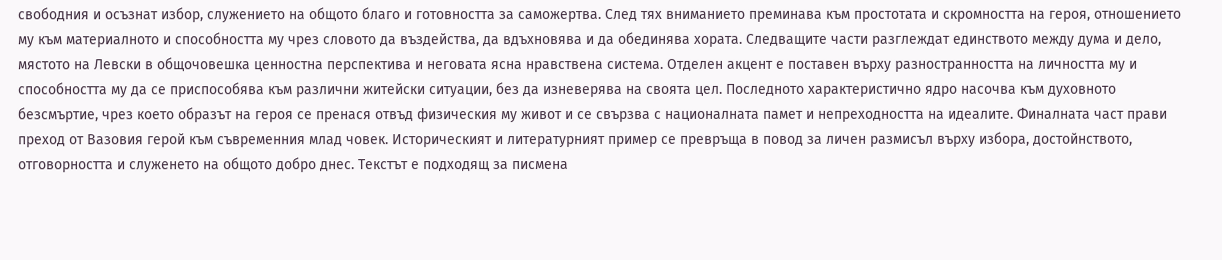свободния и осъзнат избор, служението на общото благо и готовността за саможертва. След тях вниманието преминава към простотата и скромността на героя, отношението му към материалното и способността му чрез словото да въздейства, да вдъхновява и да обединява хората. Следващите части разглеждат единството между дума и дело, мястото на Левски в общочовешка ценностна перспектива и неговата ясна нравствена система. Отделен акцент е поставен върху разностранността на личността му и способността му да се приспособява към различни житейски ситуации, без да изневерява на своята цел. Последното характеристично ядро насочва към духовното безсмъртие, чрез което образът на героя се пренася отвъд физическия му живот и се свързва с националната памет и непреходността на идеалите. Финалната част прави преход от Вазовия герой към съвременния млад човек. Историческият и литературният пример се превръща в повод за личен размисъл върху избора, достойнството, отговорността и служенето на общото добро днес. Текстът е подходящ за писмена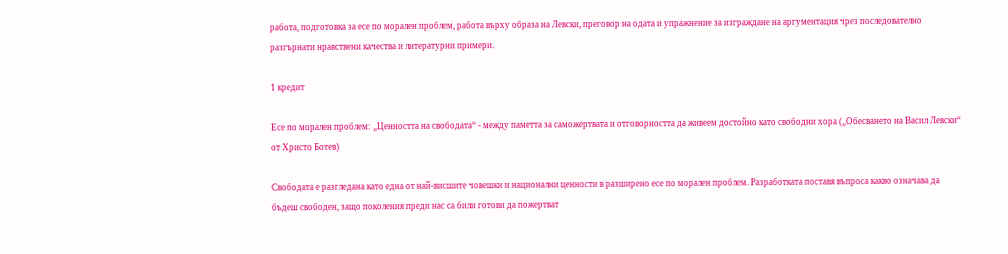работа, подготовка за есе по морален проблем, работа върху образа на Левски, преговор на одата и упражнение за изграждане на аргументация чрез последователно разгърнати нравствени качества и литературни примери.

1 кредит

Есе по морален проблем: „Ценността на свободата“ - между паметта за саможертвата и отговорността да живеем достойно като свободни хора („Обесването на Васил Левски“ от Христо Ботев)

Свободата е разгледана като една от най-висшите човешки и национални ценности в разширено есе по морален проблем. Разработката поставя въпроса какво означава да бъдеш свободен, защо поколения преди нас са били готови да пожертват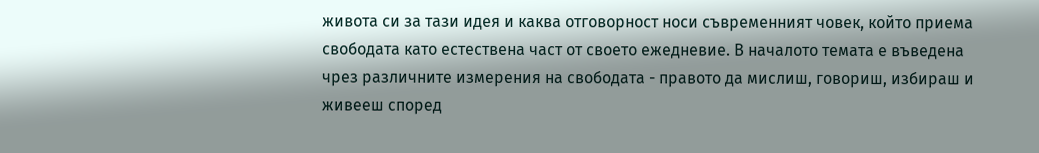живота си за тази идея и каква отговорност носи съвременният човек, който приема свободата като естествена част от своето ежедневие. В началото темата е въведена чрез различните измерения на свободата - правото да мислиш, говориш, избираш и живееш според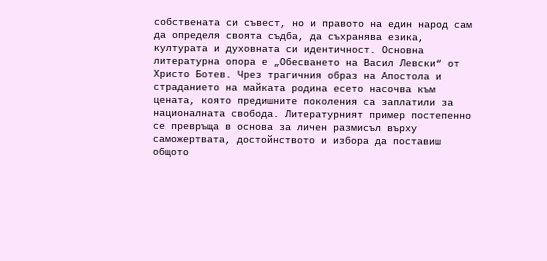собствената си съвест, но и правото на един народ сам да определя своята съдба, да съхранява езика, културата и духовната си идентичност. Основна литературна опора е „Обесването на Васил Левски“ от Христо Ботев. Чрез трагичния образ на Апостола и страданието на майката родина есето насочва към цената, която предишните поколения са заплатили за националната свобода. Литературният пример постепенно се превръща в основа за личен размисъл върху саможертвата, достойнството и избора да поставиш общото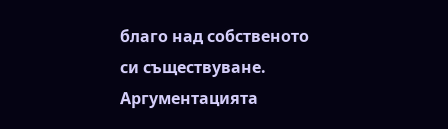благо над собственото си съществуване. Аргументацията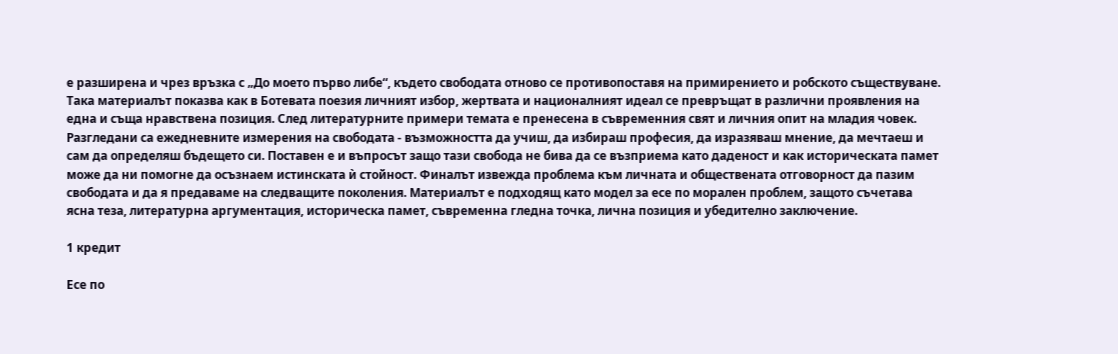е разширена и чрез връзка с „До моето първо либе“, където свободата отново се противопоставя на примирението и робското съществуване. Така материалът показва как в Ботевата поезия личният избор, жертвата и националният идеал се превръщат в различни проявления на една и съща нравствена позиция. След литературните примери темата е пренесена в съвременния свят и личния опит на младия човек. Разгледани са ежедневните измерения на свободата - възможността да учиш, да избираш професия, да изразяваш мнение, да мечтаеш и сам да определяш бъдещето си. Поставен е и въпросът защо тази свобода не бива да се възприема като даденост и как историческата памет може да ни помогне да осъзнаем истинската ѝ стойност. Финалът извежда проблема към личната и обществената отговорност да пазим свободата и да я предаваме на следващите поколения. Материалът е подходящ като модел за есе по морален проблем, защото съчетава ясна теза, литературна аргументация, историческа памет, съвременна гледна точка, лична позиция и убедително заключение.

1 кредит

Есе по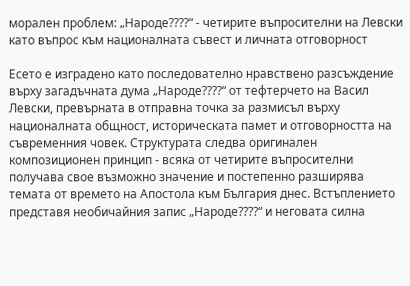морален проблем: „Народе????“ - четирите въпросителни на Левски като въпрос към националната съвест и личната отговорност

Есето е изградено като последователно нравствено разсъждение върху загадъчната дума „Народе????“ от тефтерчето на Васил Левски, превърната в отправна точка за размисъл върху националната общност, историческата памет и отговорността на съвременния човек. Структурата следва оригинален композиционен принцип - всяка от четирите въпросителни получава свое възможно значение и постепенно разширява темата от времето на Апостола към България днес. Встъплението представя необичайния запис „Народе????“ и неговата силна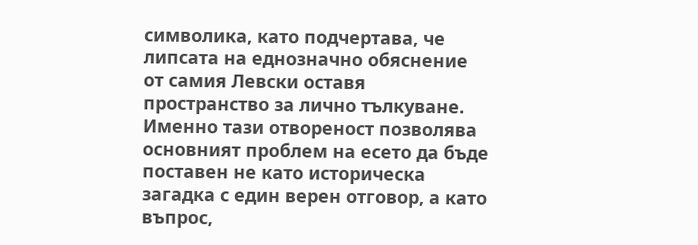символика, като подчертава, че липсата на еднозначно обяснение от самия Левски оставя пространство за лично тълкуване. Именно тази отвореност позволява основният проблем на есето да бъде поставен не като историческа загадка с един верен отговор, а като въпрос,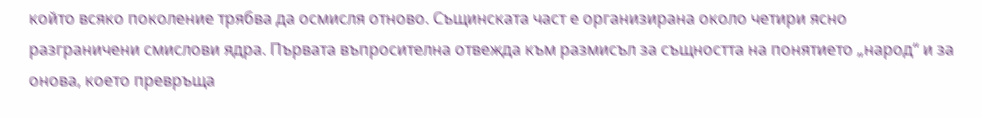който всяко поколение трябва да осмисля отново. Същинската част е организирана около четири ясно разграничени смислови ядра. Първата въпросителна отвежда към размисъл за същността на понятието „народ“ и за онова, което превръща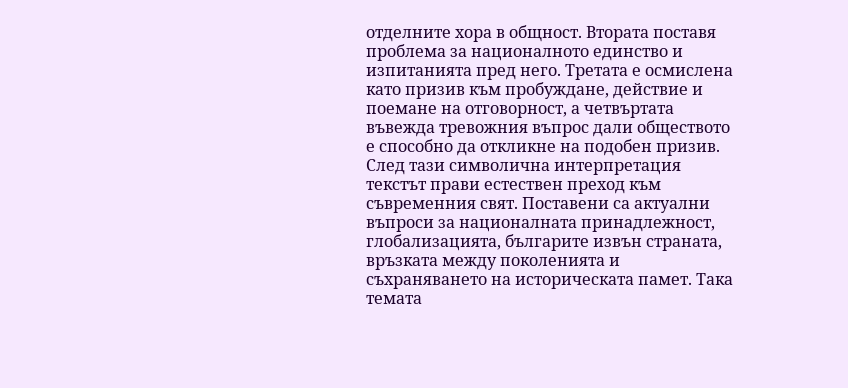отделните хора в общност. Втората поставя проблема за националното единство и изпитанията пред него. Третата е осмислена като призив към пробуждане, действие и поемане на отговорност, а четвъртата въвежда тревожния въпрос дали обществото е способно да откликне на подобен призив. След тази символична интерпретация текстът прави естествен преход към съвременния свят. Поставени са актуални въпроси за националната принадлежност, глобализацията, българите извън страната, връзката между поколенията и съхраняването на историческата памет. Така темата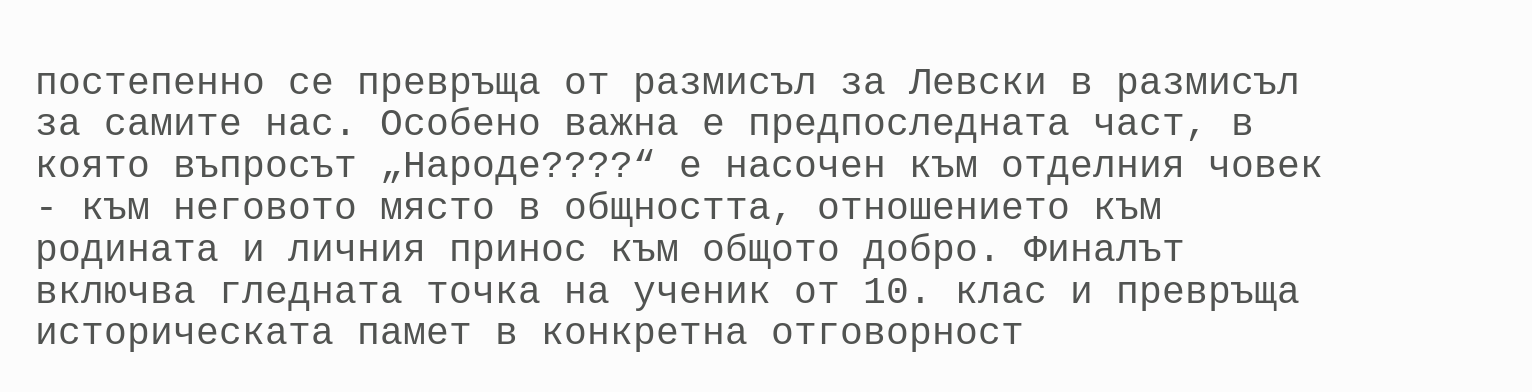постепенно се превръща от размисъл за Левски в размисъл за самите нас. Особено важна е предпоследната част, в която въпросът „Народе????“ е насочен към отделния човек - към неговото място в общността, отношението към родината и личния принос към общото добро. Финалът включва гледната точка на ученик от 10. клас и превръща историческата памет в конкретна отговорност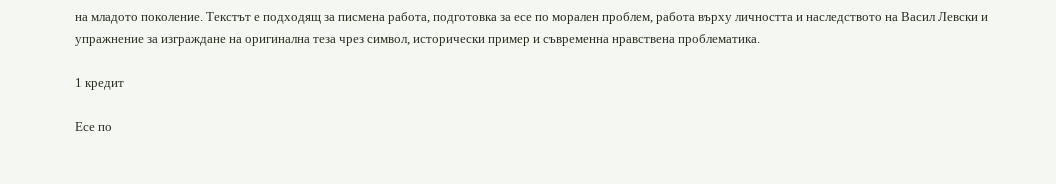на младото поколение. Текстът е подходящ за писмена работа, подготовка за есе по морален проблем, работа върху личността и наследството на Васил Левски и упражнение за изграждане на оригинална теза чрез символ, исторически пример и съвременна нравствена проблематика.

1 кредит

Есе по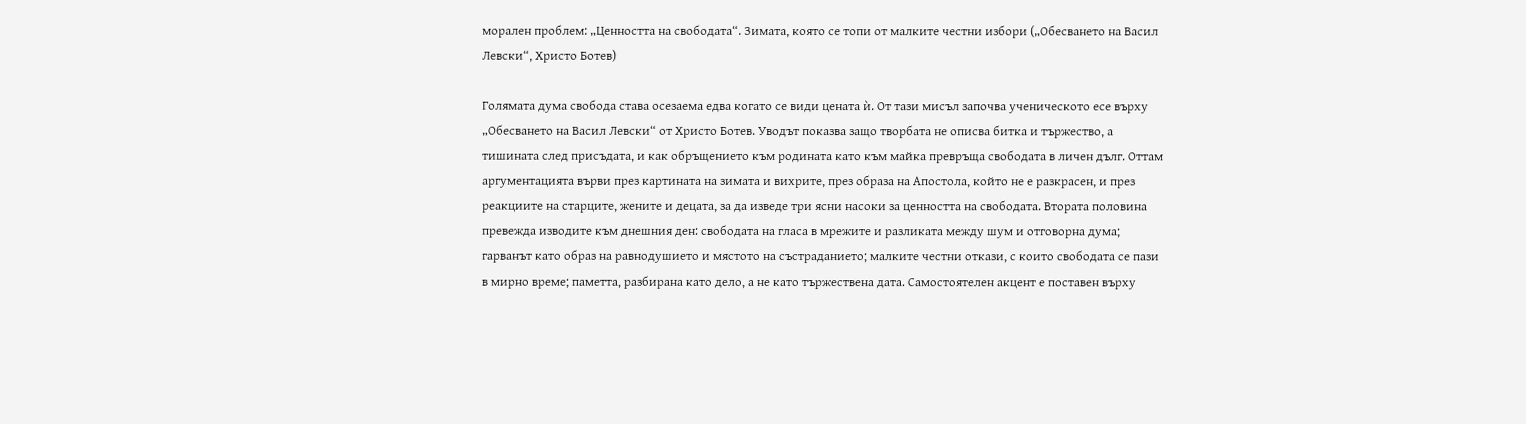морален проблем: „Ценността на свободата“. Зимата, която се топи от малките честни избори („Обесването на Васил Левски“, Христо Ботев)

Голямата дума свобода става осезаема едва когато се види цената ѝ. От тази мисъл започва ученическото есе върху „Обесването на Васил Левски“ от Христо Ботев. Уводът показва защо творбата не описва битка и тържество, а тишината след присъдата, и как обръщението към родината като към майка превръща свободата в личен дълг. Оттам аргументацията върви през картината на зимата и вихрите, през образа на Апостола, който не е разкрасен, и през реакциите на старците, жените и децата, за да изведе три ясни насоки за ценността на свободата. Втората половина превежда изводите към днешния ден: свободата на гласа в мрежите и разликата между шум и отговорна дума; гарванът като образ на равнодушието и мястото на състраданието; малките честни откази, с които свободата се пази в мирно време; паметта, разбирана като дело, а не като тържествена дата. Самостоятелен акцент е поставен върху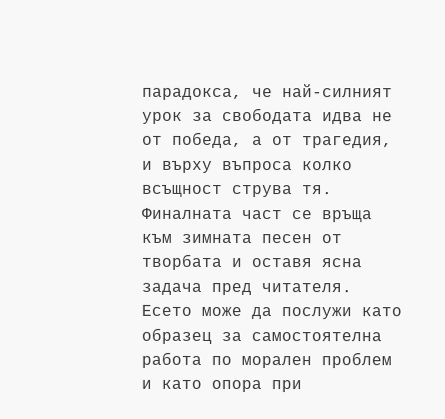парадокса, че най-силният урок за свободата идва не от победа, а от трагедия, и върху въпроса колко всъщност струва тя. Финалната част се връща към зимната песен от творбата и оставя ясна задача пред читателя. Есето може да послужи като образец за самостоятелна работа по морален проблем и като опора при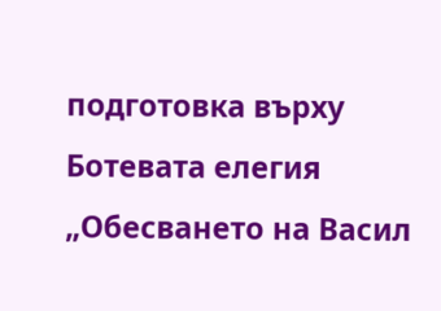подготовка върху Ботевата елегия „Обесването на Васил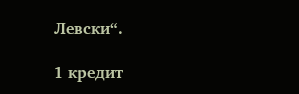Левски“.

1 кредит